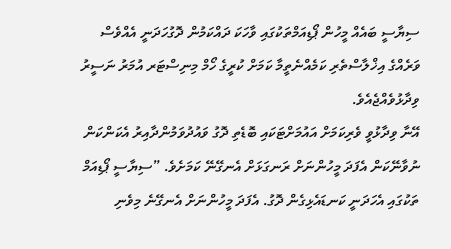ސިޔާސީ ބައެއް މީހުން ޕޯޑިއަމްތަކުގައި ވާހަކަ ދައްކަމުން ދޮގުހަދަނީ އެއްވެސް ވަރެއްގެ އިޚްލާސްތެރި ކަމެއްނެތީމާ ކަމަށް ކުރީގެ ހޯމް މިނިސްޓަރ އުމަރު ނަސީރު ވިދާޅުވެއްޖެއެވެ.
އޭނާ ވިދާޅުވީ ވެރިކަމަށް އައުމަށްޓަކައި ބޮޑެތި ދޮގު ވައުދުވަމުންދާއިރު އެކަންކަން ނުވާނޭކަން އެފަދަ މީހުންނަށް ރަނގަޅަށް އެނގޭނޭ ކަމަށެވެ. ”ސިޔާސީ ޕޯޑިއަމް ތަކުގައި އެހަދަނީ ކަނޑައެޅިގެން ދޮގު. އެފަދަ މީހުންނަށް އެނގޭނެ މިވެނި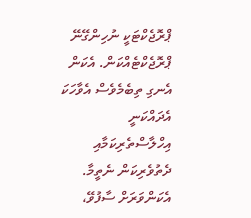ޕްރޮޖެކްޓަކީ ނުހިންގޭނޭ ޕްރޮޖެކްޓެއްކަން. އެކަން އެނގި ތިބެމެވެސް އެވާހަކަ އެދައްކަނީ އިހްލާސްތެރިކަމާއި ދެތުވެރިކަން ނެތީމާ. އެކަންވަރަށް ސާފުވޭ،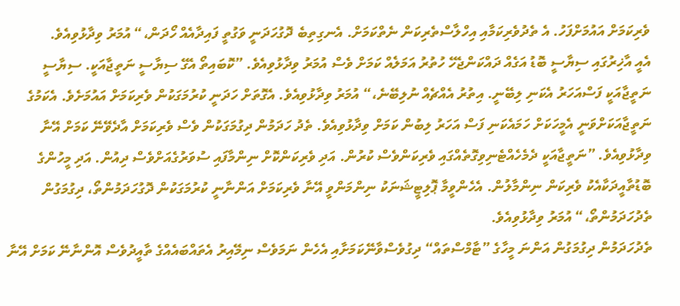ވެރިކަމަށް އައުމަށްފަހު. އެ ތެދުވެރިކަމާއި އިހްލާސްތެރިކަން ނެތްކަމަށް. އެނގިތިބެ ދޮގުހަދަނީ ވަގުތީ ފައިދާއެއް ހޯދަން،“ އުމަރު ވިދާޅުވިއެވެ.
އެއީ އާޚިރުގައި ސިޔާސީ ބޮޑު އަގެއް ދައްކަންޖެހޭ ހުތުރު އަމަލެއް ކަމަށް ވެސް އުމަރު ވިދާޅުވިއެވެ. ”ކޮބައިތޯ އެގޭ ސިޔާސީ ނަތީޖާއަކީ. ސިޔާސީ ނަތީޖާއަކީ ފަސްއަހަރު އެކަނި ލިބޭނީ. އިތުރު އެއްޗެއް ނުލިބޭނެ،“ އުމަރު ވިދާޅުވިއެވެ. އެގޮތަށް ހަދަނީ ކުރުމަގަކުން ވެރިކަމަށް އައުމަށެވެ. އެކަމުގެ ނަތީޖާއަކަށްވަނީ އެމީހަކަށް ހަމައެކަނި ފަސް އަހަރު ލިބުން ކަމަށް ވިދާޅުވިއެވެ. ތެދު ހަދަމުން ދިގުމަގަކުން ވެސް ވެރިކަމަށް އާދެވޭނޭ ކަމަށް އޭނާ ވިދާޅުވިއެވެ. ”ނަތީޖާއަކީ ދެމެހެއްޓެނިވިގޮތެއްގައި ވެރިކަންވެސް ކުރުން. އަދި ވެރިކަންކޮށް ނިންމާފައި ސުވަރުގެއަށްވެސް ދިއުން. އަދި މީހުންގެ ބޮޑުތާއީދަކާއެކު ވެރިކަން ނިންމާލުން. އެހެންވީމާ ޕޮލިޓީޝަނަކު ނިންމަންވީ އޭނާ ވެރިކަމަށް އަންނާނީ ކުރުމަގަކުން ދޮގުހަދަމުންތޯ، ދިގުމަގުން ތެދުހަދަމުންތޯ،“ އުމަރު ވިދާޅުވިއެވެ.
ތެދުހަދަމުން ދިގުމަގުން އަންނަ މީހާގެ ”ޓާމްސްތައް“ ދިގުވެސްވާނޭކަމަށާއި އެހެން ނަމަވެސް ނިމޭއިރު އެތައްބައެއްގެ ތާއީދުވެސް އޮންނާނޭ ކަމަށް އޭނާ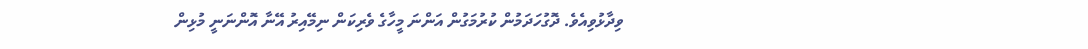ވިދާޅުވިއެވެ. ދޮގުހަދަމުން ކުރުމަގުން އަންނަ މީހާގެ ވެރިކަން ނިމޭއިރު އޭނާ އޮންނަނީ މުޅިން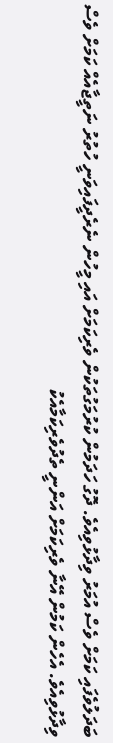ބަދަލުވެފައި ކަމަށް ވެސް އުމަރު ވިދާޅުވިއެވެ. ދޮގު ހަދަމުން ކުރުމަގުތަކުން ވެރިކަމަށް އައި މީހުން ނެރެދީފައިވަނީ ހުތުރު ނަތީޖާއެއް ކަމަށް ވެސް ވިދާޅުވިއެވެ. އެހެން ކަމުން އޭނާ ވެރިކަމަށް އަންނީ ތެދުވެރިކަމާއެކު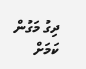ދިގު މަގުން ކަމަށް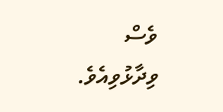ވެސް ވިދާޅުވިއެވެ.